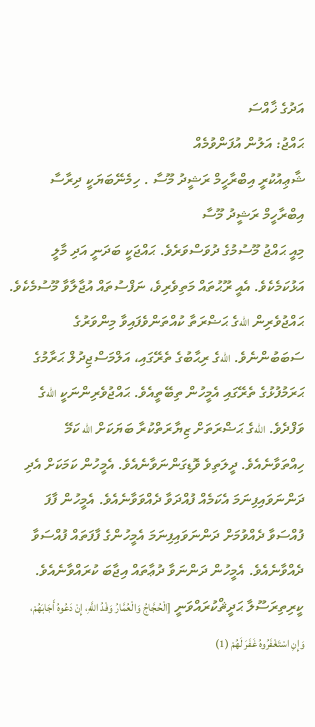އަދުގެ ޚާއްސަ
ޙައްޖު: އަލުން އުފަންވުމެއް
ޝާޢިއުކުރީ އިބްރާހީމް ރަޝީދު މޫސާ . ހިމެނޭބަޔަކީ ދިރާސާ
އިބްރާހީމް ރަޝީދު މޫސާ
މިއީ ޙައްޖު މޫސުމުގެ ދުވަސްވަރެވެ. ޙައްޖަކީ ބަދަނީ އަދި މާލީ އަޅުކަމެކެވެ. އެއީ ރޫޙުތައް މަތިވެރިވެ، ނަފްސުތައް އުޖާލާވާ މޫސުމެކެވެ. ޙައްޖުވެރިން اللهގެ ޙަޟްރަތާ ކުއްތަންވެފައިވާ މިންވަރުގެ ސަބަބުންނެވެ. اللهގެ ރިޙާބުގެ ތެރޭގައި، އަލްމަސްޖިދުލް ޙަރާމުގެ ޙަރަމުފުޅުގެ ތެރޭގައި އެމީހުން ތިބޭތީއެވެ. ޙައްޖުވެރިންނަކީ اللهގެ ވަފްދެވެ. اللهގެ ޙަޟްރަތަށް ޒިޔާރަތްކުރާ ބަޔަކަށް الله ކަމޭ ހިއްތަވާނެއެވެ. ދީލަތިވެ ވޮޑިގަންނަވާނެއެވެ. އެމީހުން ކަމަކަށް އެދި ދަންނަވައިފިނަމަ އެކަމެއް ފުއްދަވާ ދެއްވަވާނެއެވެ. އެމީހުން ފާފަ ފުއްސަވާ ދެއްވުމަށް ދަންނަވައިފިނަމަ އެމީހުންގެ ފާފަތައް ފުއްސަވާ ދެއްވާނެއެވެ. އެމީހުން ދަންނަވާ ދުޢާތައް އިޖާބަ ކުރައްވާނެއެވެ. ކީރިތިރަސޫލާ ޙަދީޘްކުރައްވަނީ [الْحُجَّاجُ وَالْعُمَّارُ وَفْدُ اللَّهِ، إِنْ دَعُوهُ أَجَابَهُمْ، وَإِنِ اسْتَغْفَرُوهُ غَفَرَ لَهُمْ (1)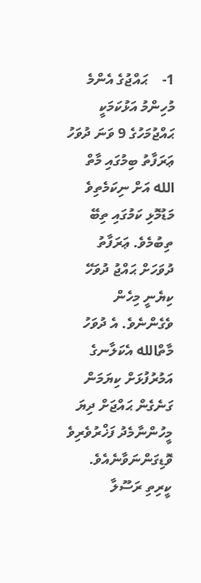1-    ޙައްޖުގެ އެންމެ މުހިންމު އަޅުކަމަކީ ޙައްޖުމަހުގެ 9 ވަނަ ދުވަހު ޢަރަފާތު ބިމުގައި މާތް الله އަށް ނިކަމެތިވެ މަޑުމޮޅި ކަމުގައި ތިބޭ ތިބުމެވެ. ޢަރަފާތު ދުވަހަށް ޙައްޖު ދުވަހޭ ކިޔެނީ މިހެން ވެގެންނެވެ. އެ ދުވަހު މާތްالله އެކަލާނގެ އަމުރުފުޅަށް ކިޔަމަން ގަނެގެން ޙައްޖަށް ދިޔަ މީހުންނާމެދު ފަޚްރުވެރިވެ ވޮޑިގަންނަވާނެއެވެ. ކީރިތި ރަސޫލާ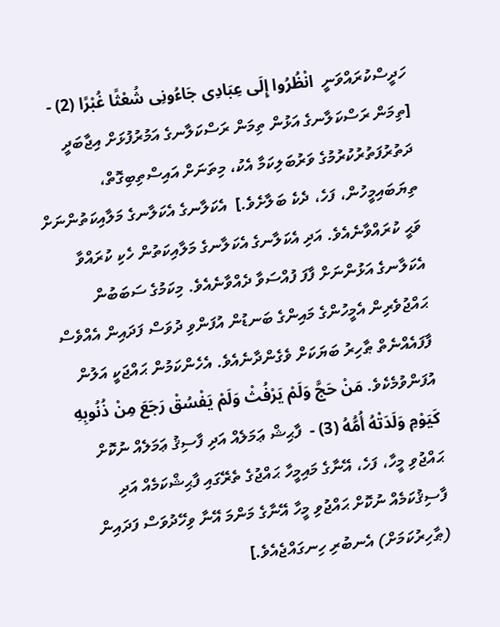ހަދީސްކުރައްވަނީ  انْظُرُوا إِلَى عِبَادِى جَاءُونِى شُعْثًا غُبْرًا (2) - [ތިމަން ރަސްކަލާނގެ އަޅުން ތިމަން ރަސްކަލާނގެ އަމުރުފުޅަށް އިޖާބަދީ ދަތުރުފަތުރުކުރުމުގެ ވަރުބަލިކަމާ އެކު، މިތަނަށް އައިސްތިބިގޮތް، ތިޔަބައިމީހުން، ފަހެ، ދެކެ ބަލާށެވެ.]  އެކަލާނގެ އެކަލާނގެ މަލާއިކަތުންނަށް ވަޙީ ކުރައްވާނެއެވެ. އަދި އެކަލާނގެ އެކަލާނގެ މަލާއިކަތުން ހެކި ކުރައްވާ އެކަލާނގެ އަޅުންނަށް ފާފަ ފުއްސަވާ ދެއްވާނެއެވެ. މިކަމުގެ ސަބަބުން ޙައްޖުވެރިން އެމީހުންގެ މައިންގެ ބަނޑުން އުފަންވި ދުވަސް ފަދައިން އެއްވެސް ފާފައެއްނެތް ޠާހިރު ބަޔަކަށް ވެގެންދާނެއެވެ. އެހެންކަމުން ޙައްޖަކީ އަލުން އުފަންވުމެކެވެ. مَنْ حَجَّ وَلَمْ يَرْفُثْ وَلَمْ يَفْسُقْ رَجَعَ مِنْ ذُنُوبِهِ كَيَوْمِ وَلَدَتْهُ أُمُّهُ (3) -  ފާޙިޝް ޢަމަލެއް އަދި ފާސިޤު ޢަމަލެއް ނުކޮށް ޙައްޖުވި މީހާ، ފަހެ، އޭނާގެ މައިމީހާ ޙައްޖުގެ ތެރޭގައި ފާޙިޝްކަމެއް އަދި ފާސިޤުކަމެއް ނުކޮށް ޙައްޖުވި މީހާ އޭނާގެ މަންމަ އޭނާ ވިހޭދުވަސް ފަދައިން (ޠާހިރުކަމަށް) އެނބުރި ހިނގައްޖެއެވެ.]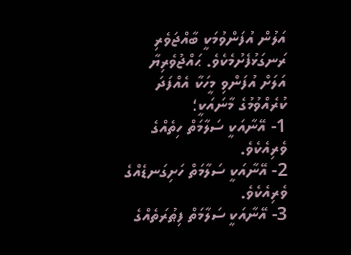އަލުން އުފަންވުމަކީ ބާއްޖަވެރި ރަނގަޅުފެށުމެކެވެ. ޙައްޖުވެރިޔާ އަލަށް އުފަންވި މީހަކާ އެއްފަދަ ކުރެއްވުމުގެ މާނައަކީ؛
1- އޭނާއަކީ ސަލާމަތް ހިތެއްގެ ވެރިއެކެވެ.
2- އޭނާއަކީ ސަލާމަތް ހަށިގަނޑެއްގެ ވެރިއެކެވެ.
3- އޭނާއަކީ ސަލާމަތް ފިޠުރަތެއްގެ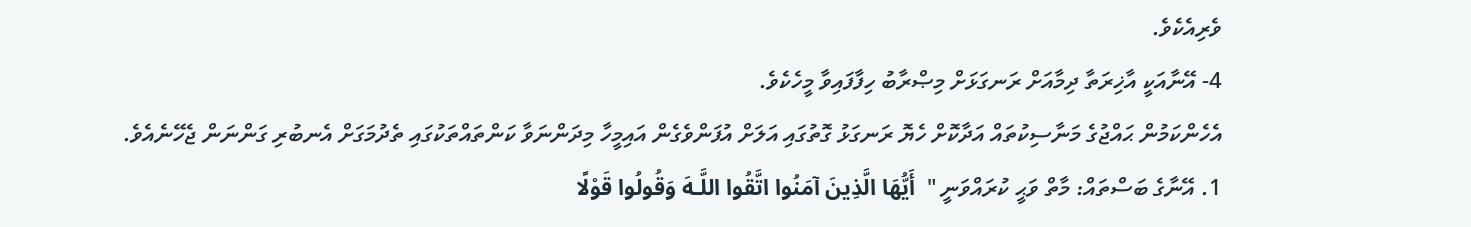ވެރިއެކެވެ.
4- އޭނާއަކީ އާޚިރަތާ ދިމާއަށް ރަނގަޅަށް މިޞްރާބު ހިފާފައިވާ މީހެކެވެ.
އެހެންކަމުން ޙައްޖުގެ މަނާސިކުތައް އަދާކޮށް ހެޔޮ ރަނގަޅު ގޮތުގައި އަލަށް އުފަންވެގެން އައިމީހާ މިދަންނަވާ ކަންތައްތަކުގައި ތެދުމަގަށް އެނބުރި ގަންނަން ޖެހޭނެއެވެ.
1. އޭނާގެ ބަސްތައް: މާތް ވަޙީ ކުރައްވަނީ "  أَيُّهَا الَّذِينَ آمَنُوا اتَّقُوا اللَّـهَ وَقُولُوا قَوْلًا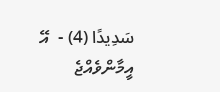سَدِيدًا (4) -  އޭ އީމާންވެއްޖެ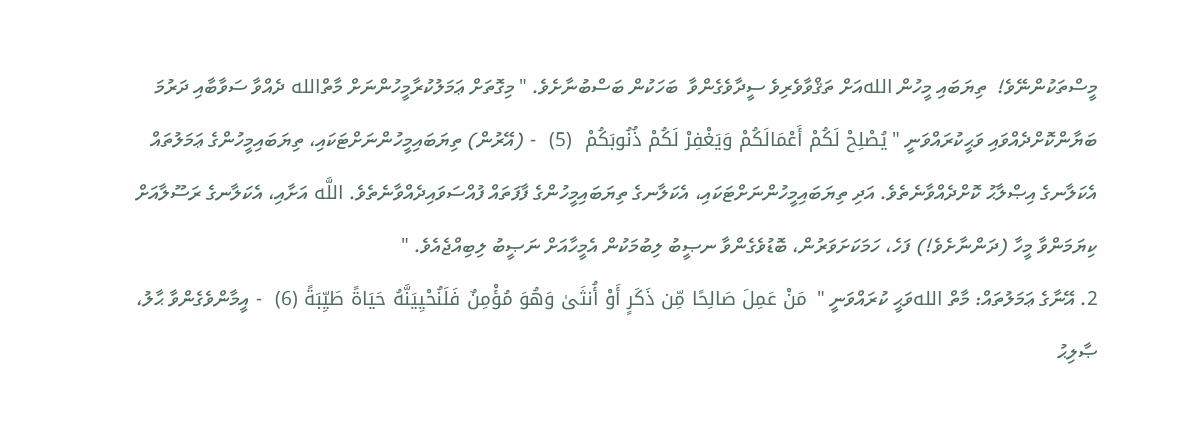މީސްތަކުންނޭވެ!  ތިޔަބައި މީހުން اللهއަށް ތަޤްވާވެރިވެ ސީދާވެގެންވާ  ބަހަކުން ބަސްބުނާށެވެ. " މިގޮތަށް ޢަމަލުކުރާމީހުންނަށް މާތްالله ދެއްވާ ސަވާބާއި ދަރުމަ ބަޔާންކޮށްދެއްވައި ވަޙީކުރައްވަނީ " يُصْلِحْ لَكُمْ أَعْمَالَكُمْ وَيَغْفِرْ‌ لَكُمْ ذُنُوبَكُمْ  (5)  - (އޭރުން) ތިޔަބައިމީހުންނަށްޓަކައި، ތިޔަބައިމީހުންގެ ޢަމަލުތައް  އެކަލާނގެ އިޞްލާޙު ކޮށްދެއްވާނެތެވެ. އަދި ތިޔަބައިމީހުންނަށްޓަކައި، އެކަލާނގެ ތިޔަބައިމީހުންގެ ފާފަތައް ފުއްސަވައިދެއްވާނެތެވެ. اللَّه އަށާއި، އެކަލާނގެ ރަސޫލާއަށް ކިޔަމަންވާ މީހާ (ދަންނާށެވެ!) ފަހެ، ހަމަކަށަވަރުން، ބޮޑުވެގެންވާ ނޞީބު ލިބުމަކުން އެމީހާއަށް ނަޞީބު ލިބިއްޖެއެވެ. "
2. އޭނާގެ ޢަމަލުތައް: މާތް اللهވަޙީ ކުރައްވަނީ "  مَنْ عَمِلَ صَالِحًا مِّن ذَكَرٍ‌ أَوْ أُنثَىٰ وَهُوَ مُؤْمِنٌ فَلَنُحْيِيَنَّهُ حَيَاةً طَيِّبَةً (6)  - އީމާންވެގެންވާ ޙާލު، ޞާލިޙު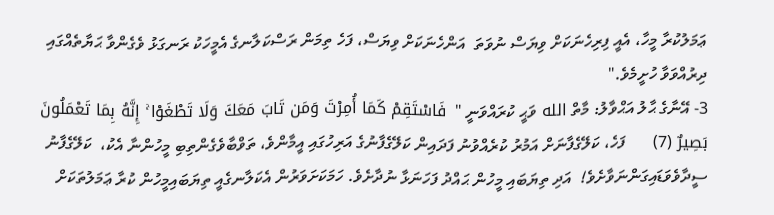ޢަމަލުކުރާ މީހާ، އެއީ ފިރިހެނަކަށް ވިޔަސް ނުވަތަ  އަންހެނަކަށް ވިޔަސް، ފަހެ ތިމަން ރަސްކަލާނގެ އެމީހަކު ރަނގަޅު ވެގެންވާ ޙަޔާތެއްގައި ދިރުއްވަވާ ހުށީމެވެ."
3- އޭނާގެ ޙާލު އަޙްވާލު: މާތް الله ވަޙީ ކުރައްވަނީ "  فَاسْتَقِمْ كَمَا أُمِرْ‌تَ وَمَن تَابَ مَعَكَ وَلَا تَطْغَوْا ۚ إِنَّهُ بِمَا تَعْمَلُونَ بَصِيرٌ‌ (7)     ފަހެ، ކަލޭގެފާނަށް އަމުރު ކުރެއްވުނު ފަދައިން ކަލޭގެފާނުގެ އަރިހުގައި އީމާންވެ، ތަވްބާވެގެންތިބި މީހުންނާ އެކު،  ކަލޭގެފާނު ސީދާވެވަޑައިގަންނަވާށެވެ!  އަދި ތިޔަބައި މީހުން ޙައްދު ފަހަނަޅާ ނުދާށެވެ. ހަމަކަށަވަރުން އެކަލާނގެއީ ތިޔަބައިމީހުން ކުރާ ޢަމަލުތަކަށް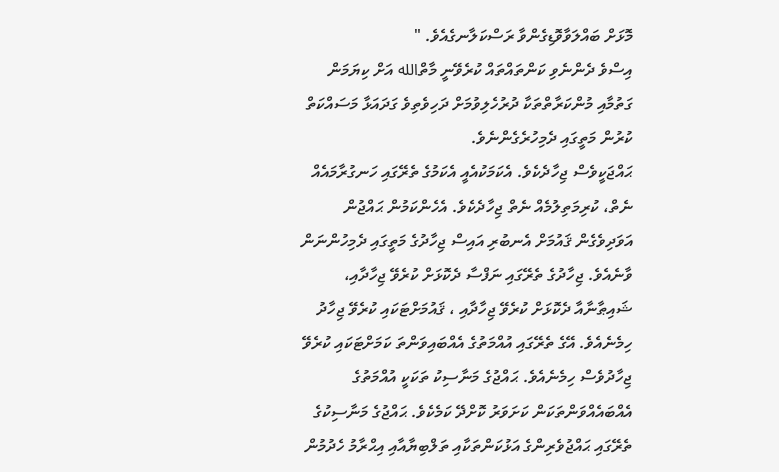މޮޅަށް ބައްލަވާވޮޑިގެންވާ ރަސްކަލާނގެއެވެ. "
އިސްވެ ދެންނެވި ކަންތައްތައް ކުރެވޭނީ މާތްالله އަށް ކިޔަމަން ގަތުމާއި މުންކަރާތްތަކާ ދުރުހެލިވުމަށް ދަހިވެތިވެ ގަދައަޅާ މަސައްކަތް ކުރުން މަތީގައި ދެމިހުރެގެންނެވެ.
ޙައްޖަކީވެސް ޖިހާދެކެވެ. އެކަމަކުއެއީ އެކަމުގެ ތެރޭގައި ހަނގުރާމައެއް ނެތް، ކުރިމަތިލުމެއް ނެތް ޖިހާދެކެވެ. އެހެންކަމުން ޙައްޖުން އަވަދިވެގެން ޤައުމަށް އެނބުރި އައިސް ޖިހާދުގެ މަތީގައި ދެމިހުންނަން ވާނެއެވެ. ޖިހާދުގެ ތެރޭގައި ނަފްސާ ދެކޮޅަށް ކުރެވޭ ޖިހާދާއި، ޝައިޠާނާއާ ދެކޮޅަށް ކުރެވޭ ޖިހާދާއި ، ޤައުމަށްޓަކައި ކުރެވޭ ޖިހާދު ހިމެނެއެވެ. އޭގެ ތެރޭގައި އުއްމަތުގެ އެއްބައިވަންތަ ކަމަށްޓަކައި ކުރެވޭ ޖިހާދުވެސް ހިމެނެއެވެ. ޙައްޖުގެ މަނާސިކު ތަކަކީ އުއްމަތުގެ އެއްބައެއްވަންތަކަން ކަށަވަރު ކޮށްދޭ ކަމެކެވެ. ޙައްޖުގެ މަނާސިކުގެ ތެރޭގައި ޙައްޖުވެރިންގެ އަޅުކަންތަކާއި ތަލްބިޔާއާއި އިޙްރާމު ހެދުމުން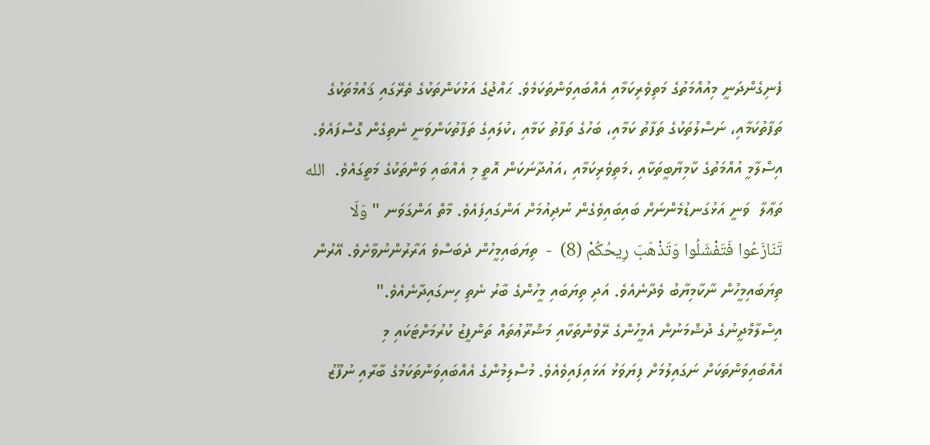ފެނިގެންދަނީ މިއުއްމަތުގެ މަތިވެރިކަމާއި އެއްބައިވަންތަކަމެވެ. ޙައްޖުގެ އަޅުކަންތަކުގެ ތެރޭގައި ޤައުމުތަކުގެ ތަފާތުކަމާއި، ނަސްލުތަކުގެ ތަފާތު ކަމާއި، ބަހުގެ ތަފާތު ކަމާއި ،ކުލައިގެ ތަފާތުކަންވަނީ ނެތިގެން ގޮސްފައެވެ.
އިސްލާމީ އުއްމަތުގެ ކާމިޔާބީތަކާއި ،މަތިވެރިކަމާއި ،އައުދާނަކަން އޮތީ މި އެއްބައި ވަންތަކުގެ މަތީގައެވެ.  الله ތަޢާލާ  ވަނީ އަޅުގަނޑުމެންނަށް ބައިބައިވެގެން ނުދިއުމަށް އަންގައިފައެވެ. މާތް އަންގަވަނ " وَلَا تَنَازَعُوا فَتَفْشَلُوا وَتَذْهَبَ رِ‌يحُكُمْ (8)  -  ތިޔަބައިމީހުން ދެބަސްވެ އަރާރުންނުވާށެވެ. އޭރުން ތިޔަބައިމީހުން ނާކާމިޔާބު ވެދާނެއެވެ. އަދި ތިޔަބައި މީހުންގެ ބާރު ނެތި ހިނގައިދާނެއެވެ."
އިސްލާމްދީނުގެ ދުޝްމަނުން އެމީހުންގެ ރޭވުންތަކާއި މަޝްރޫޢުތައް ތަންފީޒު ކުރުމަށްޓަކައި މި އެއްބައިވަންތަކަށް ނަގައިލުމަށް ފިޔަވަޅު އަޅައިފައިވެއެވެ. މުސްލިމުންގެ އެއްބައިވަންތަކަމުގެ ބާރާއި ނުފޫޒު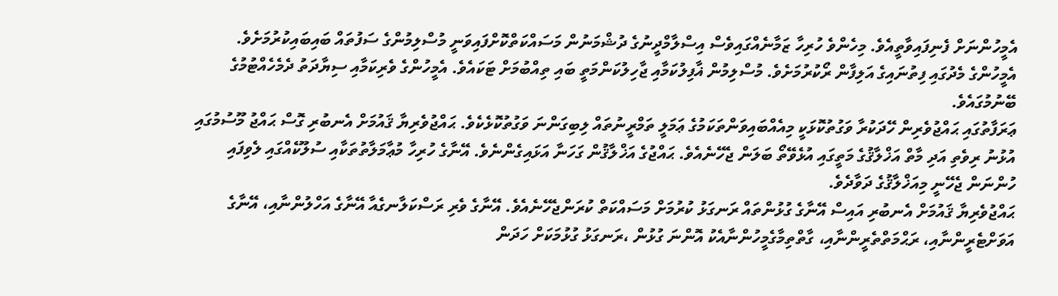އެމީހުންނަށް ފެނިފައިވާތީއެވެ. މިހެންވެ ހުރިހާ ޒަމާނެއްގައިވެސް އިސްލާމްދީނުގެ ދުޝްމަނުން މަސައްކަތްކޮށްފައިވަނީ މުސްލިމުންގެ ސަފުތައް ބައިބައިކުރުމަށެވެ. އެމީހުންގެ މެދުގައި ފިތުނައިގެ އަލިފާން ރޯކުރުމަށެވެ. މުސްލިމުން ޣާފިލުކަމާއި ޖާހިލުކަންމަތީ ބައި ތިއްބުމަށް ޓަކައެވެ. އެމީހުންގެ ވެރިކަމާއި ސިޔާދަތު ދެމެހެއްޓުމުގެ ބޭނުމުގައެވެ.
ޢަރަފާތުގައި ޙައްޖުވެރިން ހޭދަކުރާ ވަގުތުކޮޅަކީ މިއެއްބައިވަންތަކަމުގެ ޢަމަލީ ތަމްރީނުތައް ލިބިގަންނަ ވަގުތުކޮޅެކެވެ. ޙައްޖުވެރިޔާ ޤައުމަށް އެނބުރި ގޮސް ޙައްޖު މޫސުމުގައި އުޅުނު ރިވެތި އަދި މާތް އަޚްލާޤުގެ މަތީގައި އުޅެވޭތޯ ބަލަން ޖެހޭނެއެވެ. ޙައްޖުގެ އަޚްލާޤުން ގަހަނާ އަޅައިގެންނެވެ. އޭނާގެ ހުރިހާ މުޢާމަލާތުތަކާއި ސުލޫކެއްގައި ލެވިފައި ހުންނަން ޖެހޭނީ މިއަޚްލާޤުގެ ދަވާދެވެ.
ޙައްޖުވެރިޔާ ޤައުމަށް އެނބުރި އައިސް އޭނާގެ ގުޅުންތައް ރަނގަޅު ކުރުމަށް މަސައްކަތް ކުރަންޖެހޭނެއެވެ. އޭނާގެ ވެރި ރަސްކަލާނގެއާ އޭނާގެ އަހްލުންނާއި، އޭނާގެ އަވަށްޓެރީންނާއި، ރަޙްމަތްތެރީންނާއި، ގާތްތިމާގެމީހުންނާއެކު އޮންނަ ގުޅުން ،ރަނގަޅު ގުޅުމަކަށް ހަދަން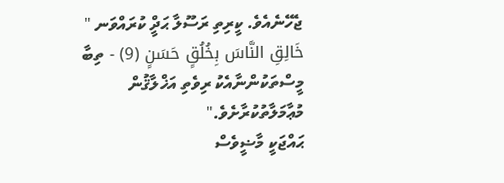ޖެހޭނެއެވެ. ކީރިތި ރަސޫލާ ޙަދީް ކުރައްވަނ " خَالِقِ النَّاسَ بِخُلُقٍ حَسَنٍ (9) - ތިބާ މީސްތަކުންނާއެކު ރިވެތި އަޚްލާޤުން މުޢާމަލާތުކުރާށެވެ."
ޙައްޖަކީ މާޟީވެސް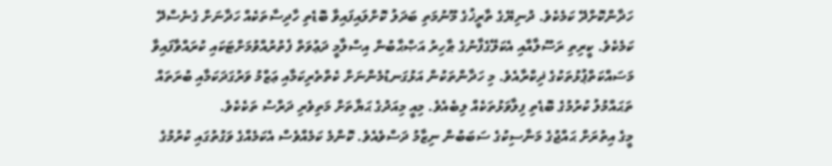ހަދާންކޮށްދޭ ކަމެކެވެ. ދުނިޔޭގެ ތާރީޚުގެ މޫނުމަތި ބަދަލު ކޮށްލައިފައިވާ ބޮޑެތި ހާދިސާތަކެއް ހަދާނަށް ގެނެސްދޭ ކަމެކެވެ. ކީރިތި ރަސޫލާއާއި އެކަލޭގެފާނުގެ ޠާހިރު އަޞްޙާބުން އިސްލާމީ ދަޢުވަތް ފެތުރުއްވުމަށްޓަކައި ކުރައްވާފައިވާ މަސައްކަތްޕުޅުތަކުގެ ޛިކްރާއެވެ. މި ހަދާންތަކުން އަޅުގަނޑުމެންނަށް ކެތްތެރިކަމާއި ޢަޒްމު ވަރުގަދަކަމާއި ބުރަތައް ތަޙައްމުލު ކުރުމުގެ ބޮޑެތި ފިލާވަޅުތަކެއް ލިބެއެވެ. މިއީ މިއަދުގެ ޙަޔާތަށް މަތިވެރި ދަރްސު ތަކެކެވެ.
މީގެ އިތުރަށް ޙައްޖުގެ މަނާސިކުގެ ސަބަބުން ނިޒާމު ދަސްވެއެވެ. ކޮންމެ ކަމެއްވެސް އެކަމެއްގެ ވަގުތުގައި ކުރުމުގެ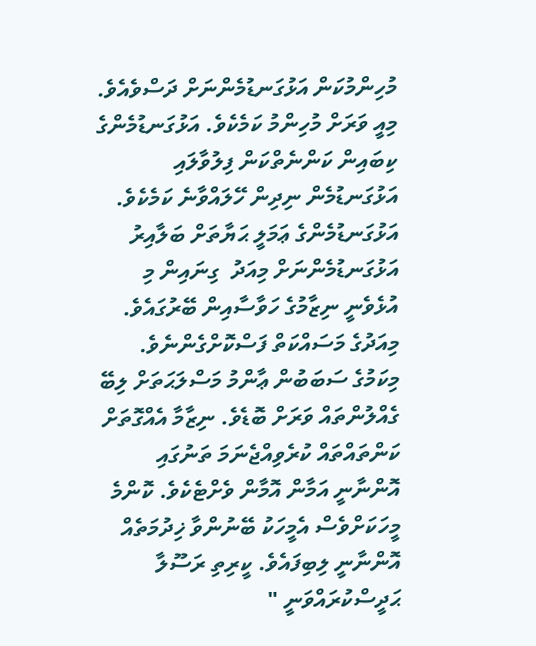މުހިންމުކަން އަޅުގަނޑުމެންނަށް ދަސްވެއެވެ. މިއީ ވަރަށް މުހިންމު ކަމެކެވެ. އަޅުގަނޑުމެންގެ ކިބައިން ކަންނެތްކަން ފިލުވާލައި އަޅުގަނޑުމެން ނިދިން ހޭލައްވާނެ ކަމެކެވެ. އަޅުގަނޑުމެންގެ ޢަމަލީ ޙަޔާތަށް ބަލާއިރު އަޅުގަނޑުމެންނަށް މިއަދު  ގިނައިން މި އުޅެވެނީ ނިޒާމުގެ ހަވާސާއިން ބޭރުގައެވެ. މިއަދުގެ މަސައްކަތް ފަސްކޮށްގެންނެވެ. މިކަމުގެ ސަބަބުން ޢާންމު މަސްލަޙަތަށް ލިބޭ ގެއްލުންތައް ވަރަށް ބޮޑެވެ. ނިޒާމާ އެއްގޮތަށް ކަންތައްތައް ކުރެވިއްޖެނަމަ ތަނުގައި އޮންނާނީ އަމާން އޮމާން ވެށްޓެކެވެ. ކޮންމެ މީހަކަށްވެސް އެމީހަކު ބޭނުންވާ ޚިދުމަތެއް އޮންނާނީ ލިބިފައެވެ. ކީރިތި ރަސޫލާ ޙަދީސްކުރައްވަނީ "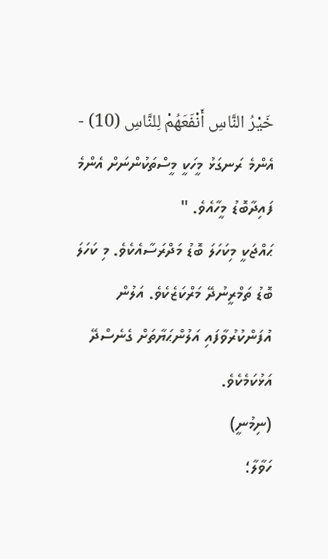خَيْرُ النَّاسِ أَنْفَعَهُمْ لِلنَّاسِ (10) - އެންމެ ރަނގަޅު މީހަކީ މީސްތަކުންނަށް އެންމެ ފައިދާބޮޑު މީހާއެވެ. "
ޙައްޖަކީ މިކަހަލަ ބޮޑު މަދްރަސާއެކެވެ. މި ކަހަލަ ބޮޑު ތަމްރީނުދޭ މަރްކަޒެކެވެ. އަލުން އުފަންކުރުވާފައި އަލުންޙަޔާތަށް ގެނެސްދޭ އަޅުކަމެކެވެ.
(ނިމުނީ)
ހަވާލާ؛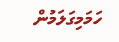ހަމަމިގަލަމުން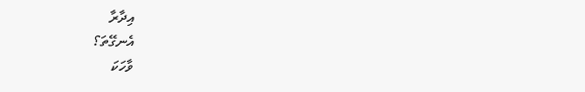އިދާރާ
އެނގޭތަ؟
ވާހަކަ